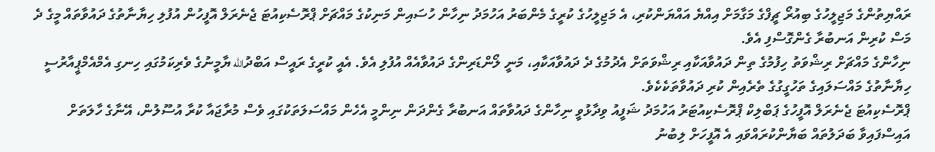ރައްޔިތުންގެ މަޖިލީހުގެ ބިއުރޯ ޗީފްގެ މަގާމަށް އިއްޔެ އައްޔަންކުރި، އެ މަޖިލީހުގެ ކުރީގެ މެންބަރު އަހުމަދު ނިހާން ހުސައިން މަނިކުގެ މައްޗަށް ޕްރޮސެކިއުޓަ ޖެނެރަލް އޮފީހުން އުފުލި ހިޔާނާތުގެ ދައުވާތައް މީގެ ދެ މަސް ކުރިން އަނބުރާ ގެންގޮސްފި އެވެ.
ނިހާންގެ މައްޗަށް ރިޝްވަތު ހިފުމުގެ ތިން ދައުވާއަކާއި ރިޝްވަތަށް އެދުމުގެ ދެ ދައުވާއަކާއި، މަނީ ލޯންޑަރިންގެ ދައުވާއެއް އުފުލި އެވެ. އެއީ ކުރީގެ ރައީސް އަބްދުالله ޔާމީނުގެ ވެރިކަމުގައި ހިނގި އެމްއެމްޕީއާރުސީ ހިޔާނާތުގެ މައްސަލައިގެ ތަހުގީގުގެ ތެރެއިން ކުރި ދައުވާތަކެކެވެ.
ޕްރޮސެކިއުޓަ ޖެނެރަލް އޮފީހުގެ ޕަބްލިކް ޕްރޮސެކިއުޓަރު އަހުމަދު ޝަފީއު ވިދާޅުވީ ނިހާންގެ ދައުވާތައް އަނބުރާ ގެންދަން ނިންމީ އެހެން މައްސަލަތަކުގައި ވެސް މުރާޖައާ ކުރާ އުސޫލުން، އޭނާގެ ހާލަތަށް އައިސްފައިވާ ބަދަލުތައް ބަޔާންކުރައްވައި އެ އޮފީހަށް ލިބުނު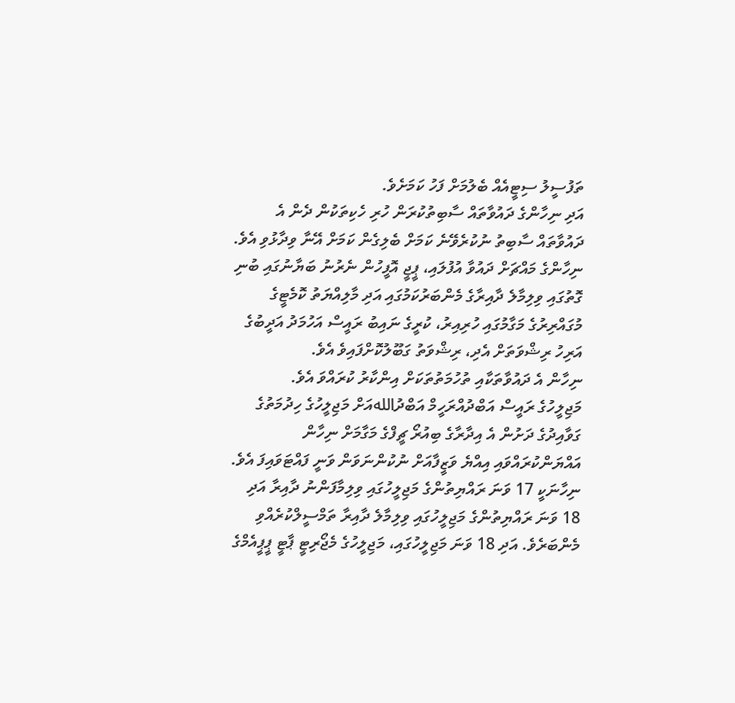ތަފުސީލު ސިޓީއެއް ބެލުމަށް ފަހު ކަމަށެވެ.
އަދި ނިހާންގެ ދައުވާތައް ސާބިތުކުރަން ހުރި ހެކިތަކުން ދެން އެ ދައުވާތައް ސާބިތު ނުކުރެވޭނެ ކަމަށް ބެލިގެން ކަމަށް އޭނާ ވިދާޅުވި އެވެ.
ނިހާންގެ މައްޗަށް ދައުވާ އުފުލައި، ޕީޖީ އޮފީހުން ނެރުނު ބަޔާނުގައި ބުނި ގޮތުގައި ވިލިމާލެ ދާއިރާގެ މެންބަރުކަމުގައި އަދި މާލިއްޔަތު ކޮމެޓީގެ މުގައްރިރުގެ މަގާމުގައި ހުރިއިރު، ކުރީގެ ނައިބު ރައީސް އަހުމަދު އަދީބުގެ އަރިހު ރިޝްވަތަށް އެދި، ރިޝްވަތު ގަބޫލުކޮށްފައިވެ އެވެ.
ނިހާން އެ ދައުވާތަކާއި ތުހުމަތުތަކަށް އިންކާރު ކުރައްވަ އެވެ.
މަޖިލީހުގެ ރައީސް އަބްދުއްރަހީމް އަބްދުاللهއަށް މަޖިލީހުގެ ހިދުމަތުގެ ގަވާއިދުގެ ދަށުން އެ އިދާރާގެ ބިއުރޯ ޗީފްގެ މަގާމަށް ނިހާން އައްޔަންކުރައްވައި އިއްޔެ ވަޒީފާއަށް ނުކުންނަވަން ވަނީ ފައްޓަވައިފަ އެވެ.
ނިހާނަކީ 17 ވަނަ ރައްޔިތުންގެ މަޖިލީހުގައި ވިލިމާފަންނު ދާއިރާ އަދި 18 ވަނަ ރައްޔިތުންގެ މަޖިލީހުގައި ވިލިމާލެ ދާއިރާ ތަމްސީލްކުރެއްވި މެންބަރެވެ. އަދި 18 ވަނަ މަޖިލީހުގައި، މަޖިލީހުގެ މެޖޯރިޓީ ޕާޓީ ޕީޕީއެމްގެ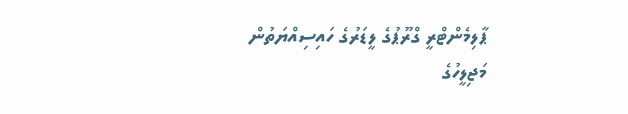ޕާލިމެންޓްރީ ގްރޫޕުގެ ލީޑަރުގެ ހައިސިއްޔަތުން މަޖިލީހުގެ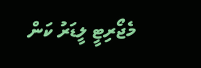މެޖޯރިޓީ ލީޑަރު ކަން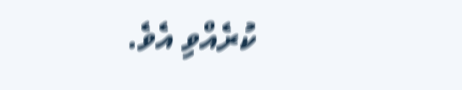ކުރެއްވި އެވެ.